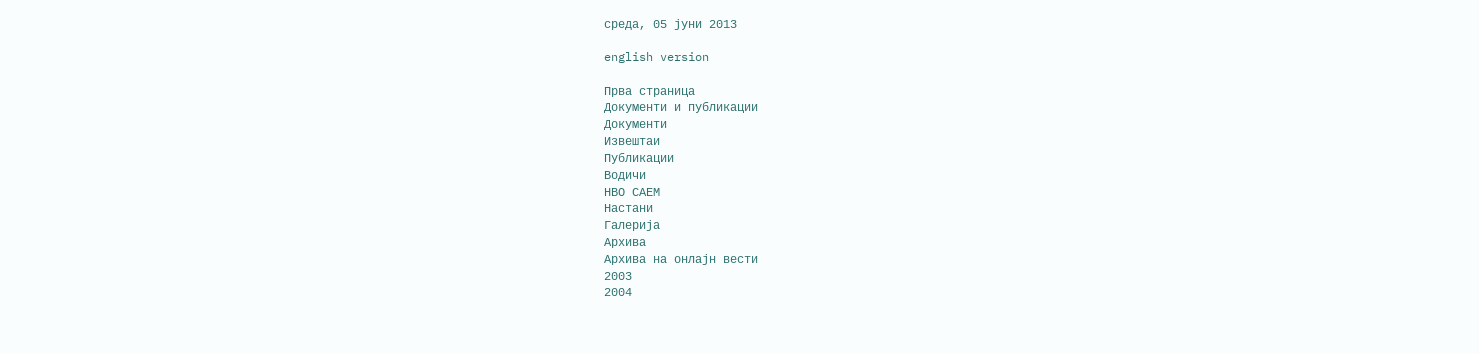среда, 05 јуни 2013

english version

Прва страница
Документи и публикации
Документи
Извештаи
Публикации
Водичи
НВО САЕМ
Настани
Галерија
Архива
Архива на онлајн вести
2003
2004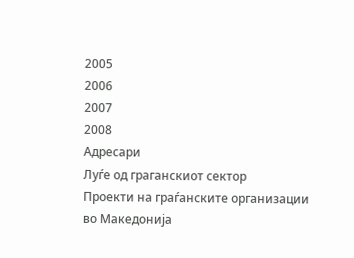2005
2006
2007
2008
Адресари
Луѓе од граганскиот сектор
Проекти на граѓанските организации во Македонија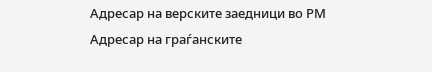Адресар на верските заедници во РМ
Адресар на граѓанските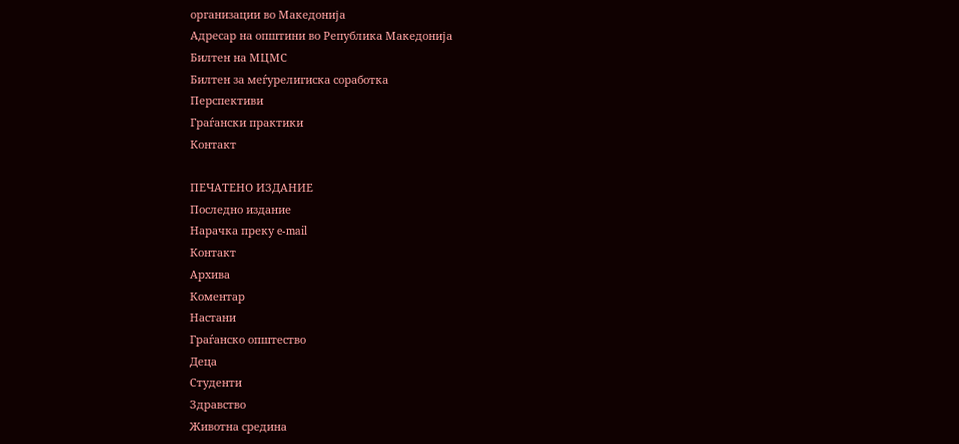организации во Македонија
Адресар на општини во Република Македонија
Билтен на МЦМС
Билтен за меѓурелигиска соработка
Перспективи
Граѓански практики
Контакт

ПЕЧАТЕНО ИЗДАНИЕ
Последно издание
Нарачка преку e-mail
Контакт
Архива
Коментар
Настани
Граѓанско општество
Деца
Студенти
Здравство
Животна средина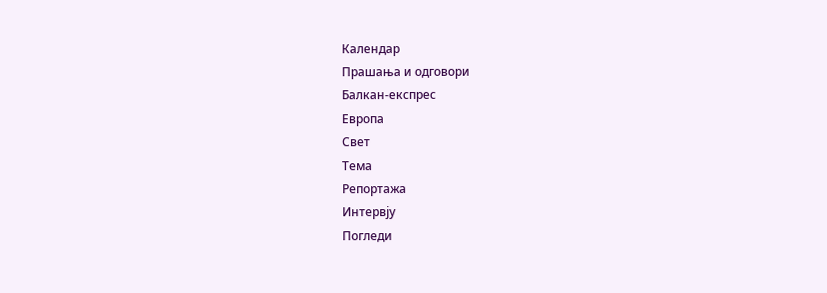Календар
Прашања и одговори
Балкан-експрес
Европа
Свет
Тема
Репортажа
Интервју
Погледи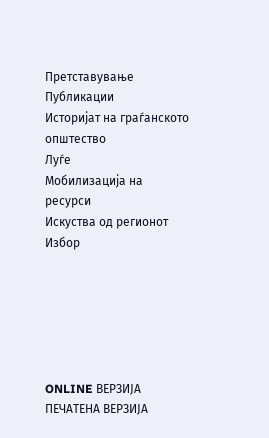Претставување
Публикации
Историјат на граѓанското општество
Луѓе
Мобилизација на ресурси
Искуства од регионот
Избор






ONLINE ВЕРЗИЈА
ПЕЧАТЕНА ВЕРЗИЈА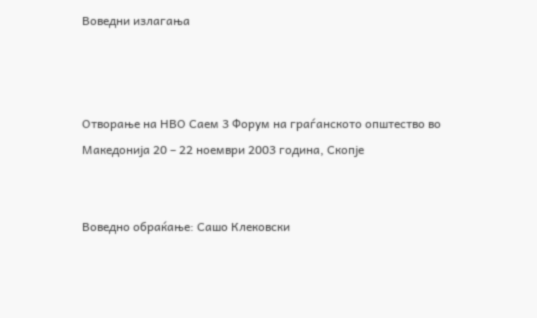Воведни излагања



Отворање на НВО Саем 3 Форум на граѓанското општество во Македонија 20 – 22 ноември 2003 година, Скопје


Воведно обраќање: Сашо Клековски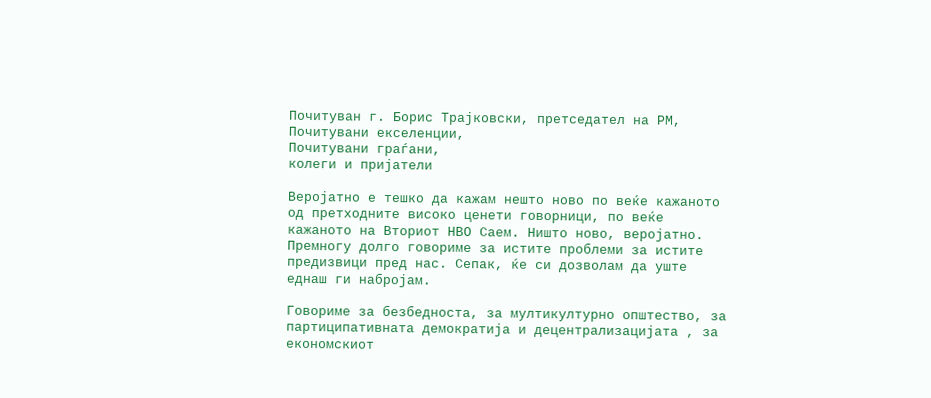Почитуван г. Борис Трајковски, претседател на РМ,
Почитувани екселенции,
Почитувани граѓани,
колеги и пријатели

Веројатно е тешко да кажам нешто ново по веќе кажаното од претходните високо ценети говорници, по веќе кажаното на Вториот НВО Саем. Ништо ново, веројатно. Премногу долго говориме за истите проблеми за истите предизвици пред нас. Сепак, ќе си дозволам да уште еднаш ги набројам.

Говориме за безбедноста, за мултикултурно општество, за партиципативната демократија и децентрализацијата , за економскиот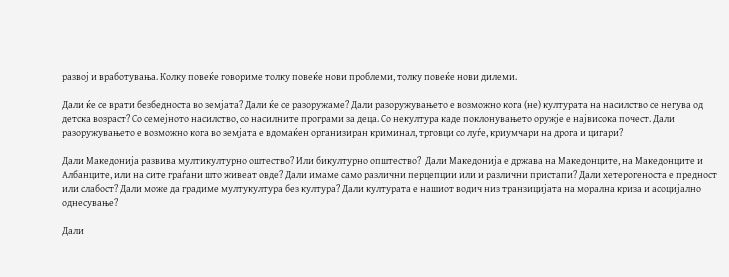развој и вработувања. Колку повеќе говориме толку повеќе нови проблеми, толку повеќе нови дилеми.

Дали ќе се врати безбедноста во земјата? Дали ќе се разоружаме? Дали разоружувањето е возможно кога (не) културата на насилство се негува од детска возраст? Со семејното насилство, со насилните програми за деца. Со некултура каде поклонувањето оружје е највисока почест. Дали разоружувањето е возможно кога во земјата е вдомаќен организиран криминал, трговци со луѓе, криумчари на дрога и цигари?

Дали Македонија развива мултикултурно оштество? Или бикултурно општество?  Дали Македонија е држава на Македонците, на Македонците и Албанците, или на сите граѓани што живеат овде? Дали имаме само различни перцепции или и различни пристапи? Дали хетерогеноста е предност или слабост? Дали може да градиме мултукултура без култура? Дали културата е нашиот водич низ транзицијата на морална криза и асоцијално однесување?

Дали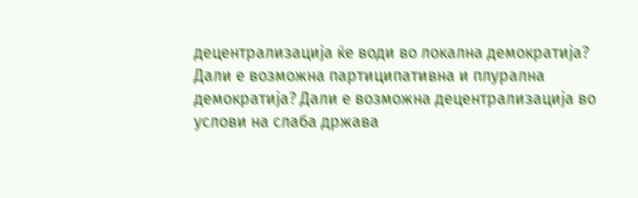децентрализација ќе води во локална демократија? Дали е возможна партиципативна и плурална демократија? Дали е возможна децентрализација во услови на слаба држава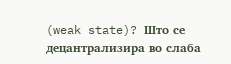(weak state)? Што се децантрализира во слаба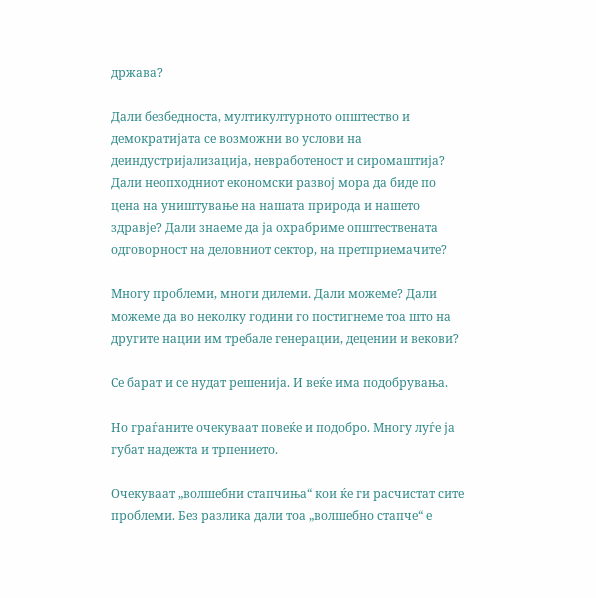држава?

Дали безбедноста, мултикултурното општество и демократијата се возможни во услови на деиндустријализација, невработеност и сиромаштија? Дали неопходниот економски развој мора да биде по цена на уништување на нашата природа и нашето здравје? Дали знаеме да ја охрабриме општествената одговорност на деловниот сектор, на претприемачите?

Многу проблеми, многи дилеми. Дали можеме? Дали можеме да во неколку години го постигнеме тоа што на другите нации им требале генерации, децении и векови?

Се барат и се нудат решенија. И веќе има подобрувања.

Но граѓаните очекуваат повеќе и подобро. Многу луѓе ја губат надежта и трпението.

Очекуваат „волшебни стапчиња“ кои ќе ги расчистат сите проблеми. Без разлика дали тоа „волшебно стапче“ е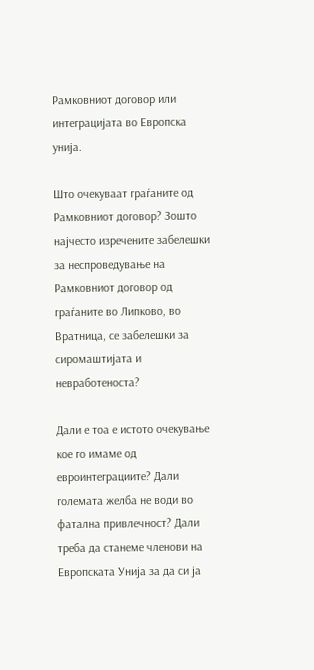Рамковниот договор или интеграцијата во Европска унија.

Што очекуваат граѓаните од Рамковниот договор? Зошто најчесто изречените забелешки за неспроведување на Рамковниот договор од граѓаните во Липково, во Вратница, се забелешки за сиромаштијата и невработеноста?

Дали е тоа е истото очекување кое го имаме од евроинтеграциите? Дали големата желба не води во фатална привлечност? Дали треба да станеме членови на Европската Унија за да си ја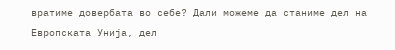вратиме довербата во себе? Дали можеме да станиме дел на Европската Унија, дел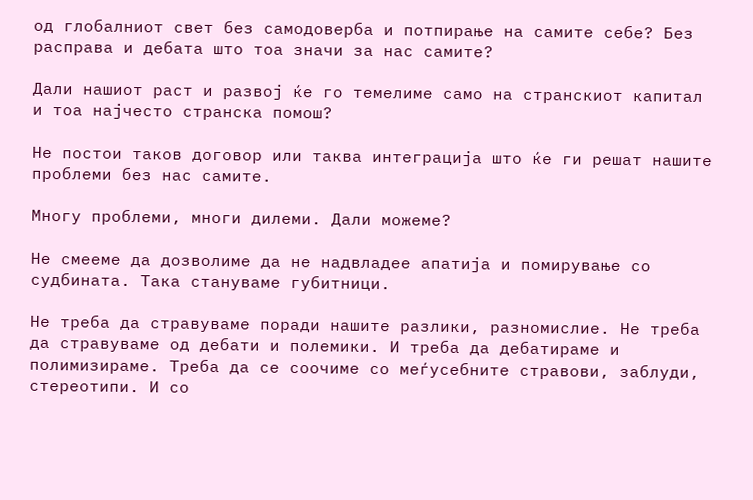од глобалниот свет без самодоверба и потпирање на самите себе? Без расправа и дебата што тоа значи за нас самите?

Дали нашиот раст и развој ќе го темелиме само на странскиот капитал и тоа најчесто странска помош?

Не постои таков договор или таква интеграција што ќе ги решат нашите проблеми без нас самите.

Многу проблеми, многи дилеми. Дали можеме?

Не смееме да дозволиме да не надвладее апатија и помирување со судбината. Така стануваме губитници.

Не треба да стравуваме поради нашите разлики, разномислие. Не треба да стравуваме од дебати и полемики. И треба да дебатираме и полимизираме. Треба да се соочиме со меѓусебните стравови, заблуди, стереотипи. И со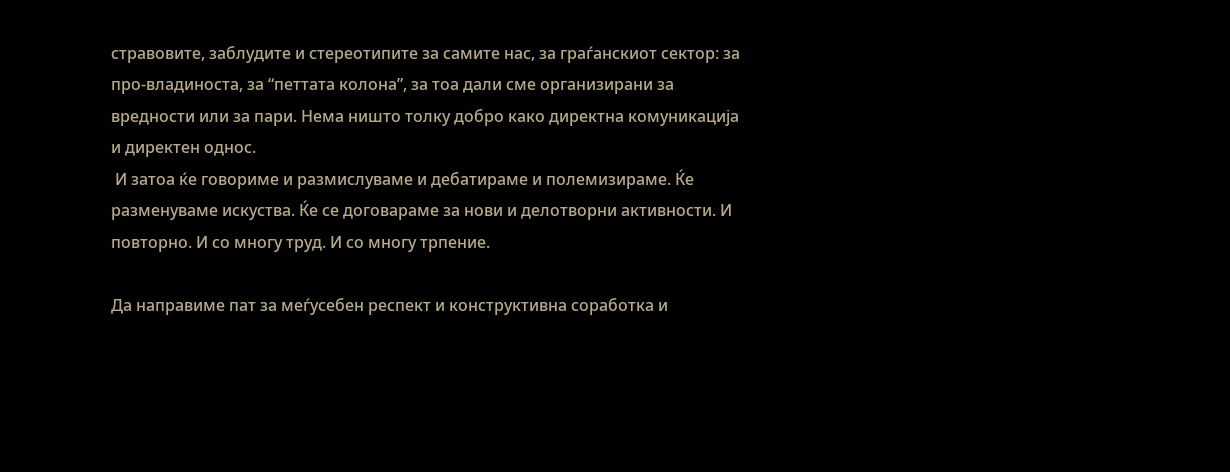стравовите, заблудите и стереотипите за самите нас, за граѓанскиот сектор: за про-владиноста, за “петтата колона”, за тоа дали сме организирани за вредности или за пари. Нема ништо толку добро како директна комуникација и директен однос.
 И затоа ќе говориме и размислуваме и дебатираме и полемизираме. Ќе разменуваме искуства. Ќе се договараме за нови и делотворни активности. И повторно. И со многу труд. И со многу трпение.

Да направиме пат за меѓусебен респект и конструктивна соработка и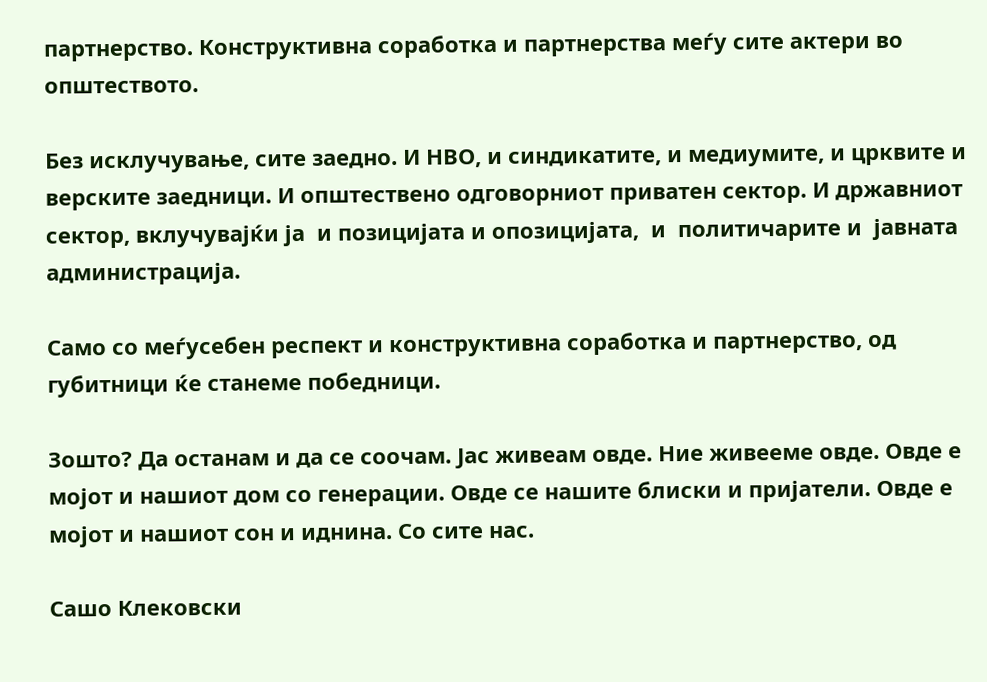партнерство. Конструктивна соработка и партнерства меѓу сите актери во општеството.

Без исклучување, сите заедно. И НВО, и синдикатите, и медиумите, и црквите и верските заедници. И општествено одговорниот приватен сектор. И државниот сектор, вклучувајќи ја  и позицијата и опозицијата,  и  политичарите и  јавната администрација.

Само со меѓусебен респект и конструктивна соработка и партнерство, од губитници ќе станеме победници.

Зошто? Да останам и да се соочам. Јас живеам овде. Ние живееме овде. Овде е мојот и нашиот дом со генерации. Овде се нашите блиски и пријатели. Овде е мојот и нашиот сон и иднина. Со сите нас.

Сашо Клековски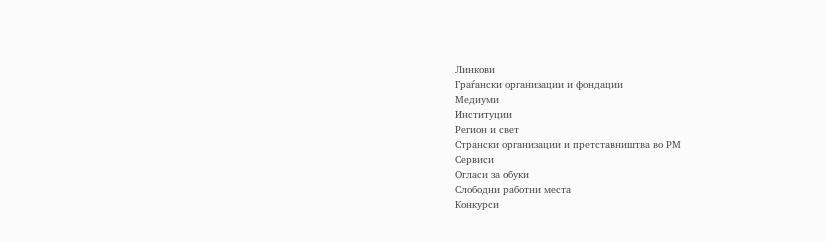Линкови
Граѓански организации и фондации
Медиуми
Институции
Регион и свет
Странски организации и претставништва во РМ
Сервиси
Огласи за обуки
Слободни работни места
Конкурси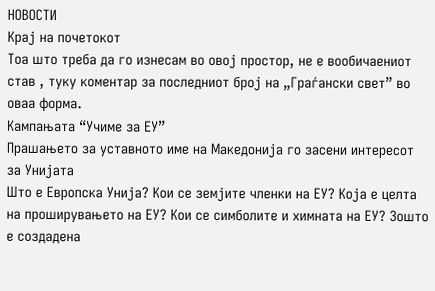НОВОСТИ
Крај на почетокот
Тоа што треба да го изнесам во овој простор, не е вообичаениот став , туку коментар за последниот број на „Граѓански свет” во оваа форма.
Кампањата “Учиме за ЕУ”
Прашањето за уставното име на Македонија го засени интересот за Унијата
Што е Европска Унија? Кои се земјите членки на ЕУ? Која е целта на проширувањето на ЕУ? Кои се симболите и химната на ЕУ? Зошто е создадена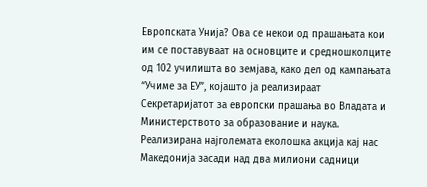Европската Унија? Ова се некои од прашањата кои им се поставуваат на основците и средношколците од 102 училишта во земјава, како дел од кампањата “Учиме за ЕУ”, којашто ја реализираат Секретаријатот за европски прашања во Владата и Министерството за образование и наука.
Реализирана најголемата еколошка акција кај нас
Македонија засади над два милиони садници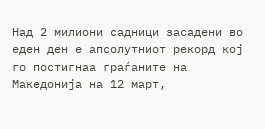Над 2 милиони садници засадени во еден ден е апсолутниот рекорд кој го постигнаа граѓаните на Македонија на 12 март,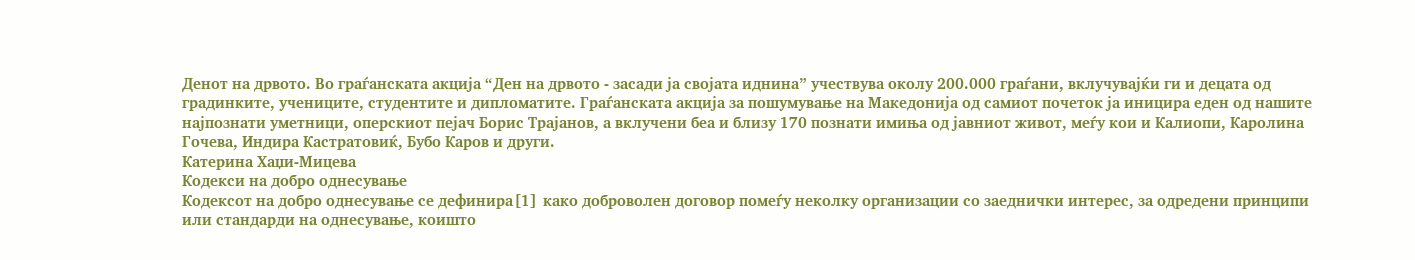Денот на дрвото. Во граѓанската акција “Ден на дрвото - засади ја својата иднина” учествува околу 200.000 граѓани, вклучувајќи ги и децата од градинките, учениците, студентите и дипломатите. Граѓанската акција за пошумување на Македонија од самиот почеток ја иницира еден од нашите најпознати уметници, оперскиот пејач Борис Трајанов, а вклучени беа и близу 170 познати имиња од јавниот живот, меѓу кои и Калиопи, Каролина Гочева, Индира Кастратовиќ, Бубо Каров и други.
Катерина Хаџи-Мицева
Кодекси на добро однесување
Кодексот на добро однесување се дефинира[1] како доброволен договор помеѓу неколку организации со заеднички интерес, за одредени принципи или стандарди на однесување, коишто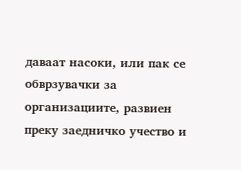даваат насоки, или пак се обврзувачки за организациите, развиен преку заедничко учество и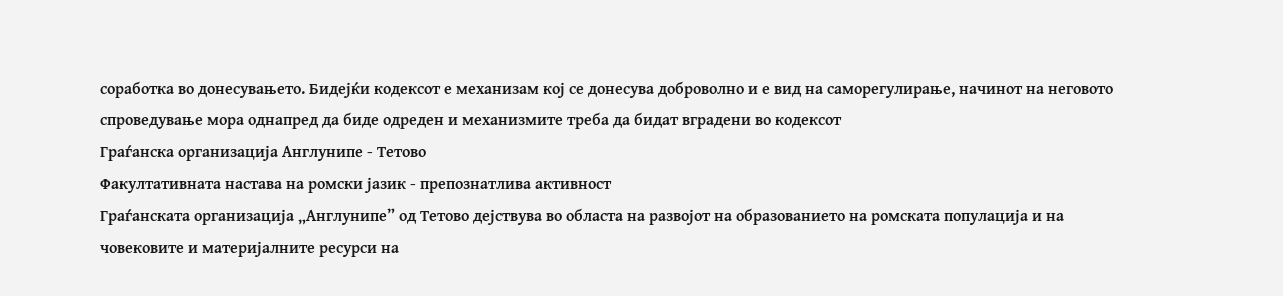соработка во донесувањето. Бидејќи кодексот е механизам кој се донесува доброволно и е вид на саморегулирање, начинот на неговото спроведување мора однапред да биде одреден и механизмите треба да бидат вградени во кодексот
Граѓанска организација Англунипе - Тетово
Факултативната настава на ромски јазик - препознатлива активност
Граѓанската организација „Англунипе” од Тетово дејствува во областа на развојот на образованието на ромската популација и на човековите и материјалните ресурси на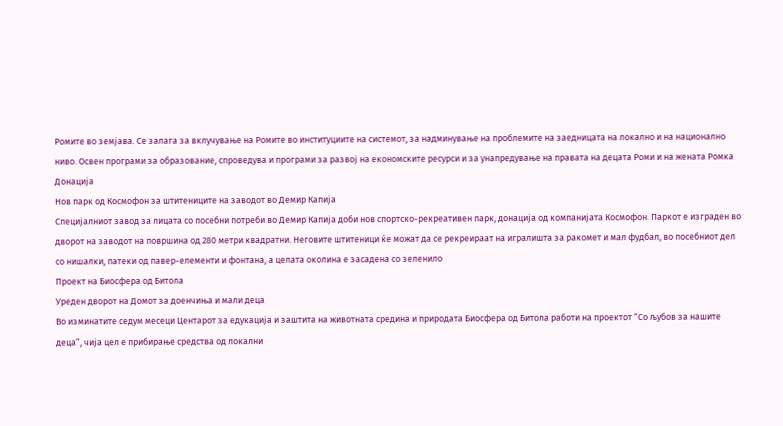Ромите во земјава. Се залага за вклучување на Ромите во институциите на системот, за надминување на проблемите на заедницата на локално и на национално ниво. Освен програми за образование, спроведува и програми за развој на економските ресурси и за унапредување на правата на децата Роми и на жената Ромка
Донација
Нов парк од Космофон за штитениците на заводот во Демир Капија
Специјалниот завод за лицата со посебни потреби во Демир Капија доби нов спортско-рекреативен парк, донација од компанијата Космофон. Паркот е изграден во дворот на заводот на површина од 280 метри квадратни. Неговите штитеници ќе можат да се рекреираат на игралишта за ракомет и мал фудбал, во посебниот дел со нишалки, патеки од павер-елементи и фонтана, а целата околина е засадена со зеленило
Проект на Биосфера од Битола
Уреден дворот на Домот за доенчиња и мали деца
Во изминатите седум месеци Центарот за едукација и заштита на животната средина и природата Биосфера од Битола работи на проектот “Со љубов за нашите деца”, чија цел е прибирање средства од локални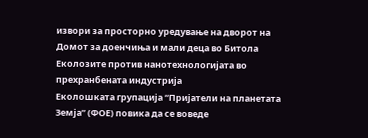извори за просторно уредување на дворот на Домот за доенчиња и мали деца во Битола
Еколозите против нанотехнологијата во прехранбената индустрија
Еколошката групација “Пријатели на планетата Земја” (ФОЕ) повика да се воведе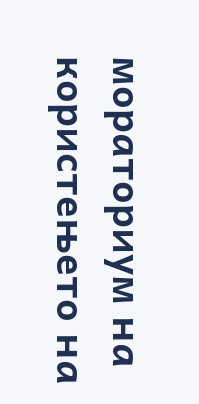мораториум на користењето на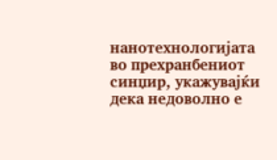нанотехнологијата во прехранбениот синџир, укажувајќи дека недоволно е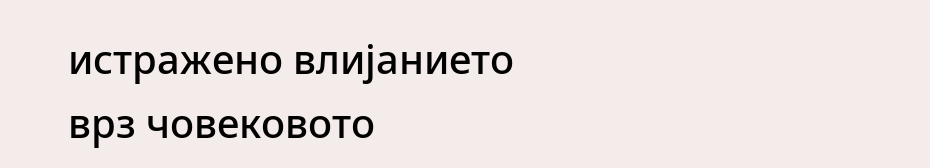истражено влијанието врз човековото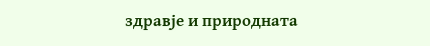здравје и природната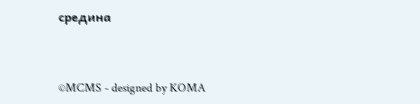средина


©MCMS - designed by KOMA